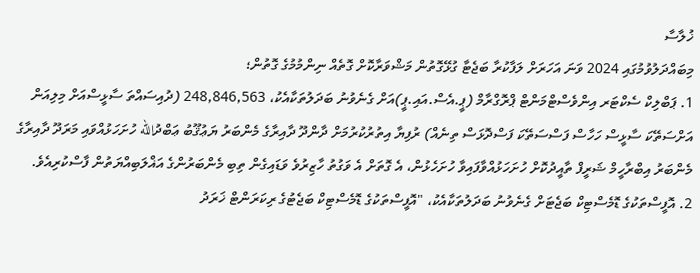ޚުލާސާ
މިބައްދަލުވުމުގައި 2024 ވަނަ އަހަރަށް ލަފާކުރާ ބަޖެޓާ ގުޅޭގޮތުން މަޝްވަރާކޮށް ގޮތެއް ނިންމުމުގެ ގޮތުން؛
1. ޕަބްލިކް ސެކްޓަރ އިންވެސްޓްމަންޓް ޕްރޮގްރާމް (ޕީ.އެސް.އައި.ޕީ)އަށް ގެނެވުނު ބަދަލުތަކާއެކު، 248,846,563 (ދުއިސައްތަ ސާޅީސްއަށް މިލިއަން އަށްސަތޭކަ ސާޅީސް ހަހާސް ފަސްސަތޭކަ ފަސްދޮޅަސް ތިނެއް) ރުފިޔާ އިތުރުކުރުމަށް ދާންދޫ ދާއިރާގެ މެންބަރު ޔަޢުޤޫބު ޢަބްދުالله ހުށަހަޅުއްވައި މަރަދޫ ދާއިރާގެ މެންބަރު އިބްރާހީމް ޝަރީފް ތާއީދުކޮށް ހުށަހަޅުއްވާފައިވާ ހުށަހެޅުން، އެ ގޮތަށް އެ ވަގުތު ހާޒިރުވެ ވަޑައިގެން ތިބި މެންބަރުންގެ އަޣްލަބިއްޔަތުން ފާސްކުރިއެވެ.
2. އޮފީސްތަކުގެ ޑޮމެސްޓިކް ބަޖެޓަށް ގެނެވުނު ބަދަލުތަކާއެކު، "އޮފީސްތަކުގެ ޑޮމެސްޓިކް ބަޖެޓުގެ ރިކަރަންޓް ޚަރަދު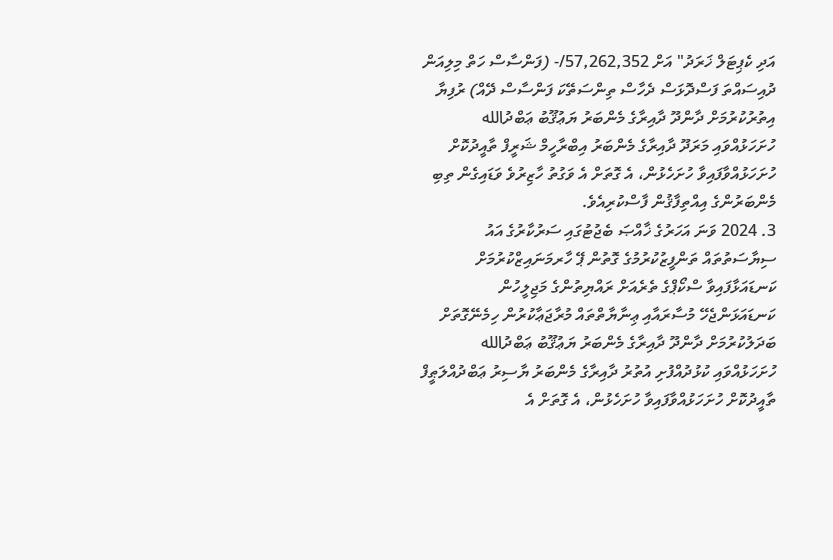އަދި ކެޕިޓަލް ޚަރަދު" އަށް 57,262,352/- (ފަންސާސް ހަތް މިލިއަން ދުއިސައްތަ ފަސްދޮޅަސް ދެހާސް ތިންސަތޭކަ ފަންސާސް ދޭއް) ރުފިޔާ އިތުރުކުރުމަށް ދާންދޫ ދާއިރާގެ މެންބަރު ޔަޢުޤޫބު ޢަބްދުالله ހުށަހަޅުއްވައި މަރަދޫ ދާއިރާގެ މެންބަރު އިބްރާހީމް ޝަރީފް ތާއީދުކޮށް ހުށަހަޅުއްވާފައިވާ ހުށަހެޅުން، އެ ގޮތަށް އެ ވަގުތު ހާޒިރުވެ ވަޑައިގެން ތިބި މެންބަރުންގެ އިއްތިފާޤުން ފާސްކުރިއެވެ.
3. 2024 ވަނަ އަހަރުގެ ޚާއްޞަ ބެޖުޓުގައި ސަރުކާރުގެ އައު ސިޔާސަތުތައް ތަންފީޒުކުރުމުގެ ގޮތުން ޕޭ ހާރމަނައިޒްކުރުމަށް ކަނޑައަޅާފައިވާ ސްކޯޕްގެ ތެރެއަށް ރައްޔިތުންގެ މަޖިލީހުން ކަނޑައަޅަންޖެހޭ މުސާރައާއި ޢިނާޔާތްތައް މުރާޖަޢާކުރުން ހިމެނޭގޮތަށް ބަދަލުކުރުމަށް ދާންދޫ ދާއިރާގެ މެންބަރު ޔަޢުޤޫބު ޢަބްދުالله ހުށަހަޅުއްވައި ކުޅުދުއްފުށި އުތުރު ދާއިރާގެ މެންބަރު ޔާސިރު ޢަބްދުއްލަޠީފް ތާއީދުކޮށް ހުށަހަޅުއްވާފައިވާ ހުށަހެޅުން، އެ ގޮތަށް އެ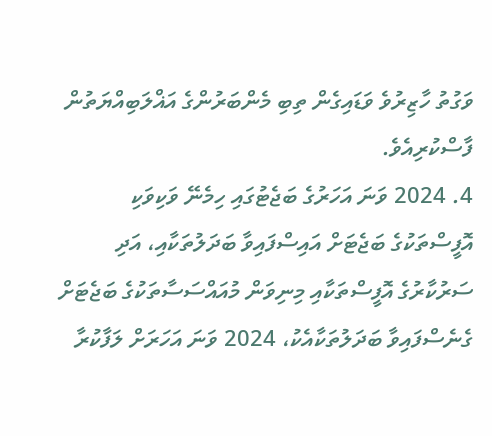ވަގުތު ހާޒިރުވެ ވަޑައިގެން ތިބި މެންބަރުންގެ އަޣްލަބިއްޔަތުން ފާސްކުރިއެވެ.
4. 2024 ވަނަ އަހަރުގެ ބަޖެޓުގައި ހިމެނޭ ވަކިވަކި އޮފީސްތަކުގެ ބަޖެޓަށް އައިސްފައިވާ ބަދަލުތަކާއި، އަދި ސަރުކާރުގެ އޮފީސްތަކާއި މިނިވަން މުއައްސަސާތަކުގެ ބަޖެޓަށް ގެނެސްފައިވާ ބަދަލުތަކާއެކު، 2024 ވަނަ އަހަރަށް ލަފާކުރާ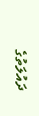ދައުލަތުގެ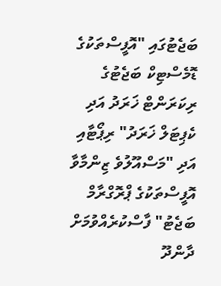ބަޖެޓުގައި "އޮފީސްތަކުގެ ޑޮމެސްޓިކް ބަޖެޓުގެ ރިކަރަންޓް ޚަރަދު އަދި ކެޕިޓަލް ޚަރަދު" ރިޕޯޓާއި އަދި "މަސްއޫލުވެ ޒިންމާވާ އޮފީސްތަކުގެ ޕްރޮގްރާމް ބަޖެޓު" ފާސްކުރެއްވުމަށް ދާންދޫ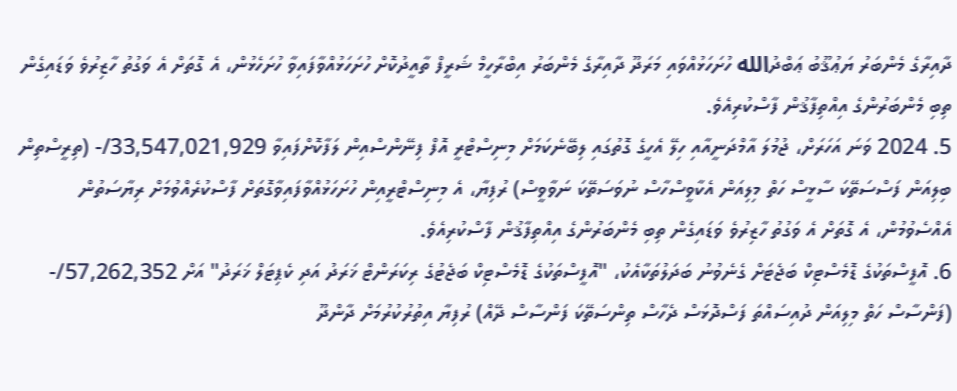ދާއިރާގެ މެންބަރު ޔަޢުޤޫބު ޢަބްދުالله ހުށަހަޅުއްވައި މަރަދޫ ދާއިރާގެ މެންބަރު އިބްރާހީމް ޝަރީފް ތާއީދުކޮށް ހުށަހަޅުއްވާފައިވާ ހުށަހެޅުން، އެ ގޮތަށް އެ ވަގުތު ހާޒިރުވެ ވަޑައިގެން ތިބި މެންބަރުންގެ އިއްތިފާޤުން ފާސްކުރިއެވެ.
5. 2024 ވަނަ އަހަރަށް، ޖުމުލަ އާމްދަނީއާއި ހިލޭ އެހީގެ ގޮތުގައި ލިބޭނެކަމަށް މިނިސްޓްރީ އޮފް ފިނޭންސްއިން ލަފާކޮށްފައިވާ 33,547,021,929/- (ތިރީސްތިން ބިލިއަން ފަސްސަތޭކަ ސާޅީސް ހަތް މިލިއަން އެކާވީސްހާސް ނުވަސަތޭކަ ނަވާވީސް) ރުފިޔާ، އެ މިނިސްޓްރީއިން ހުށަހަޅުއްވާފައިވާގޮތަށް ފާސްކުރެއްވުމަށް ރިޔާސަތުން އެއްސެވުމުން، އެ ގޮތަށް އެ ވަގުތު ހާޒިރުވެ ވަޑައިގެން ތިބި މެންބަރުންގެ އިއްތިފާޤުން ފާސްކުރިއެވެ.
6. އޮފީސްތަކުގެ ޑޮމެސްޓިކް ބަޖެޓަށް ގެނެވުނު ބަދަލުތަކާއެކު، "އޮފީސްތަކުގެ ޑޮމެސްޓިކް ބަޖެޓުގެ ރިކަރަންޓް ޚަރަދު އަދި ކެޕިޓަލް ޚަރަދު" އަށް 57,262,352/- (ފަންސާސް ހަތް މިލިއަން ދުއިސައްތަ ފަސްދޮޅަސް ދެހާސް ތިންސަތޭކަ ފަންސާސް ދޭއް) ރުފިޔާ އިތުރުކުރުމަށް ދާންދޫ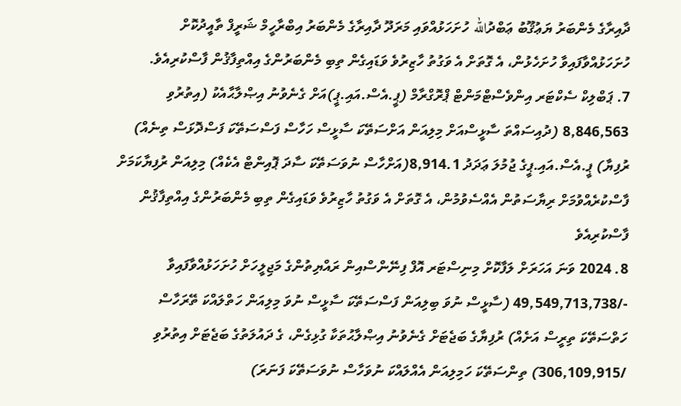ދާއިރާގެ މެންބަރު ޔަޢުޤޫބު ޢަބްދުالله ހުށަހަޅުއްވައި މަރަދޫ ދާއިރާގެ މެންބަރު އިބްރާހީމް ޝަރީފް ތާއީދުކޮށް ހުށަހަޅުއްވާފައިވާ ހުށަހެޅުން، އެ ގޮތަށް އެ ވަގުތު ހާޒިރުވެ ވަޑައިގެން ތިބި މެންބަރުންގެ އިއްތިފާޤުން ފާސްކުރިއެވެ.
7. ޕަބްލިކް ސެކްޓަރ އިންވެސްޓްމަންޓް ޕްރޮގްރާމް (ޕީ.އެސް.އައި.ޕީ)އަށް ގެނެވުނު އިޞްލާޙާއެކު (އިތުރުވި 8,846,563 (ދުއިސައްތަ ސާޅީސްއަށް މިލިއަން އަށްސަތޭކަ ސާޅީސް ހަހާސް ފަސްސަތޭކަ ފަސްދޮޅަސް ތިނެއް) ރުފިޔާ) ޕީ.އެސް.އައި.ޕީގެ ޖުމުލަ ޢަދަދު 8,914.1(އަށްހާސް ނުވަސަތޭކަ ސާދަ ޕޮއިންޓް އެކެއް) މިލިއަން ރުފިޔާކަމަށް ފާސްކުރެއްވުމަށް ރިޔާސަތުން އެއްސެވުމުން، އެ ގޮތަށް އެ ވަގުތު ހާޒިރުވެ ވަޑައިގެން ތިބި މެންބަރުންގެ އިއްތިފާޤުން ފާސްކުރިއެވެ
8. 2024 ވަނަ އަހަރަށް ލަފާކޮށް މިނިސްޓަރ އޮފް ފިނޭންސްއިން ރައްޔިތުންގެ މަޖިލީހަށް ހުށަހަޅުއްވާފައިވާ
-/49,549,713,738 (ސާޅީސް ނުވަ ބިލިއަން ފަސްސަތޭކަ ސާޅީސް ނުވަ މިލިއަން ހަތްލައްކަ ތޭރަހާސް ހަތްސަތޭކަ ތިރީސް އަށެއް) ރުފިޔާގެ ބަޖެޓަށް ގެނެވުނު އިޞްލާޙުތަކާ ގުޅިގެން، ގެ ދައުލަތުގެ ބަޖެޓަށް އިތުރުވި /306,109,915) ތިންސަތޭކަ ހަމިލިއަން އެއްލައްކަ ނުވަހާސް ނުވަސަތޭކަ ފަނަރަ)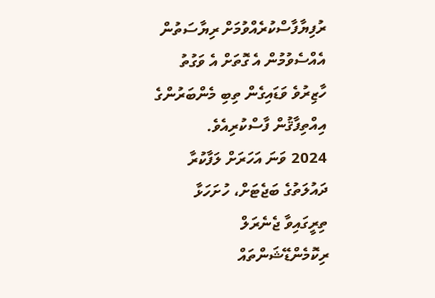ރުފިޔާފާސްކުރެއްވުމަށް ރިޔާސަތުން އެއްސެވުމުން އެ ގޮތަށް އެ ވަގުތު ހާޒިރުވެ ވަޑައިގެން ތިބި މެންބަރުންގެ އިއްތިފާޤުން ފާސްކުރިއެވެ.
2024 ވަނަ އަހަރަށް ލަފާކުރާ ދައުލަތުގެ ބަޖެޓަށް، ހުށަހަޅާ ތިރީގައިވާ ޖެނެރަލް ރިކޮމެންޑޭޝަންތައް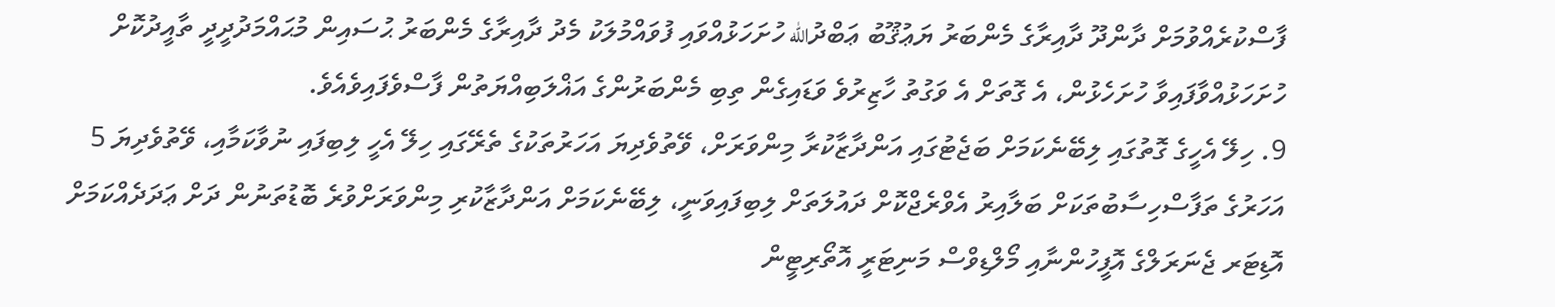ފާސްކުރެއްވުމަށް ދާންދޫ ދާއިރާގެ މެންބަރު ޔަޢުޤޫބު ޢަބްދުالله ހުށަހަޅުއްވައި ފުވައްމުލަކު މެދު ދާއިރާގެ މެންބަރު ޙުސައިން މުޙައްމަދުދީދީ ތާއީދުކޮށް ހުށަހަޅުއްވާފައިވާ ހުށަހެޅުން، އެ ގޮތަށް އެ ވަގުތު ހާޒިރުވެ ވަޑައިގެން ތިބި މެންބަރުންގެ އަޣްލަބިއްޔަތުން ފާސްވެފައިވެއެވެ.
9. ހިލޭ އެހީގެ ގޮތުގައި ލިބޭނެކަމަށް ބަޖެޓުގައި އަންދާޒާކުރާ މިންވަރަށް، ވޭތުވެދިޔަ އަހަރުތަކުގެ ތެރޭގައި ހިލޭ އެހީ ލިބިފައި ނުވާކަމާއި، ވޭތުވެދިޔަ 5 އަހަރުގެ ތަފާސްހިސާބުތަކަށް ބަލާއިރު އެވްރެޖްކޮށް ދައުލަތަށް ލިބިފައިވަނީ، ލިބޭނެކަމަށް އަންދާޒާކުރި މިންވަރަށްވުރެ ބޮޑުތަނުން ދަށް ޢަދަދެއްކަމަށް އޮޑިޓަރ ޖެނަރަލްގެ އޮފީހުންނާއި މޯލްޑިވްސް މަނިޓަރީ އޮތޯރިޓީން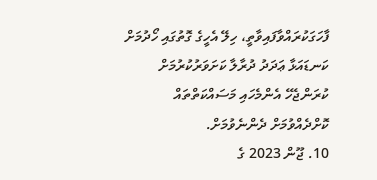ފާހަގަކުރައްވާފައިވާތީ، ހިލޭ އެހީގެ ގޮތުގައި ހޯދުމަށް ކަނޑައަޅާ ޢަދަދު ދުރާލާ ކަށަވަރުކުރުމަށް ކުރަންޖެހޭ އެންމެހައި މަސައްކަތްތައް ކޮށްދެއްވުމަށް ދެންނެވުމަށް.
10. ޖޫން 2023 ގެ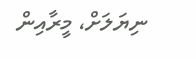ނިޔަލަށް، މީރާއިން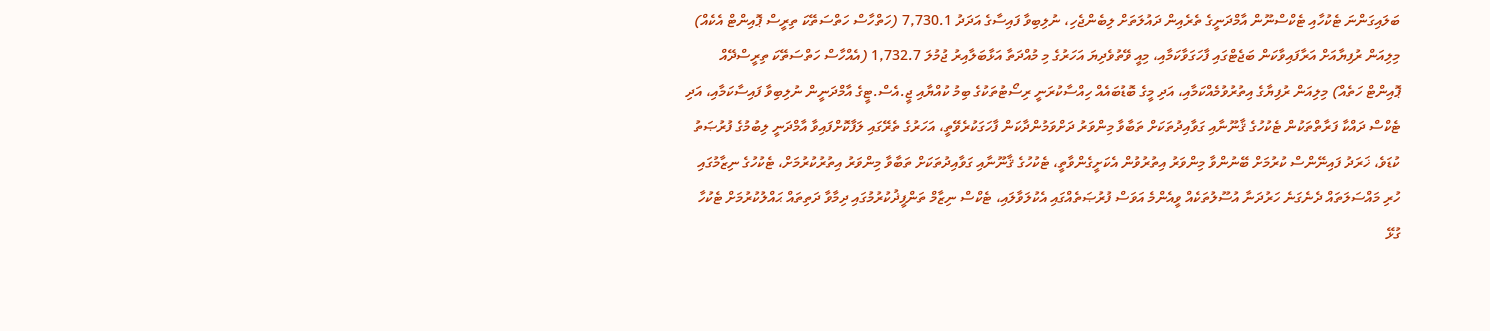ބަލައިގަންނަ ޓެކުހާއި ޓެކްސްނޫން އާމްދަނީގެ ތެރެއިން ދައުލަތަށް ލިބެންޖެހި، ނުލިބިވާ ފައިސާގެ އަދަދު 7,730.1 (ހަތްހާސް ހަތްސަތޭކަ ތިރީސް ޕޮއިންޓް އެކެއް) މިލިއަން ރުފިޔާއަށް އަރާފައިވާކަން ބަޖެޓްގައި ފާހަގަވާކަމާއި، މިއީ ވޭތުވެދިޔަ އަހަރުގެ މި މުއްދަތާ އަޅާބަލާއިރު ޖުމުލަ 1,732.7 (އެއްހާސް ހަތްސަތޭކަ ތިރީސްދޭއް ޕޮއިންޓް ހަތެއް) މިލިއަން ރުފިޔާގެ އިތުރުވުމެއްކަމާއި، އަދި މީގެ ބޮޑުބައެއް ހިއްސާކުރަނީ ރިސޯޓުތަކުގެ ބިމު ކުއްޔާއި ޖީ.އެސް.ޓީގެ އާމްދަނީން ނުލިބިވާ ފައިސާކަމާއި، އަދި ޓެކްސް ދައްކާ ފަރާތްތަކުން ޓެކުހުގެ ޤާނޫނާއި ގަވާއިދުތަކަށް ތަބާވާ މިންވަރު ދަށްވަމުންދާކަން ފާހަގަކުރެވޭތީ، އަހަރުގެ ތެރޭގައި ލަފާކޮށްފައިވާ އާމްދަނީ ލިބުމުގެ ފުރުޞަތު ކުޑަވެ، ޚަރަދު ފައިނޭންސް ކުރުމަށް ބޭނުންވާ މިންވަރު އިތުރުވުން އެކަށީގެންވާތީ، ޓެކުހުގެ ޤާނޫނާއި ގަވާއިދުތަކަށް ތަބާވާ މިންވަރު އިތުރުކުރުމަށް، ޓެކުހުގެ ނިޒާމުގައި ހުރި މައްސަލަތައް ދެނެގަނެ ހަރުދަނާ އުސޫލުތަކެއް ވީއެންމެ އަވަސް ފުރުޞަތެއްގައި އެކުލަވާލައި، ޓެކްސް ނިޒާމް ތަންފީޛުކުރުމުގައި ދިމާވާ ދަތިތައް ޙައްލުކުރުމަށް ޓެކުހާ ގުޅޭ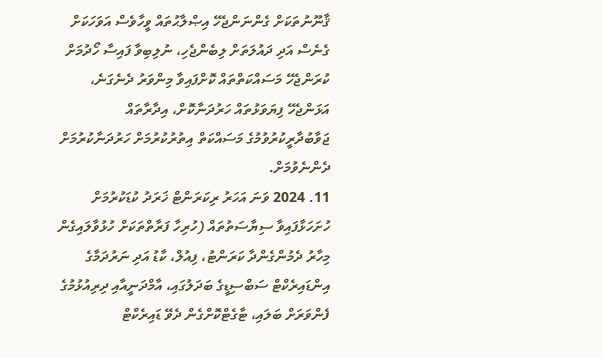ޤާނޫނުތަކަށް ގެންނަންޖެހޭ އިޞްލާޙުތައް ވީހާވެސް އަވަހަކަށް ގެނެސް އަދި ދައުލަތަށް ލިބެންޖެހި، ނުލިބިވާ ފައިސާ ހޯދުމަށް ކުރަންޖެހޭ މަސައްކަތްތައް ކޮށްފައިވާ މިންވަރު ދެނެގަނެ، އަޅަންޖެހޭ ފިޔަވަޅުތައް ހަރުދަނާކޮށް، އިދާރާތައް ޖަވާބުދާރީކުރުވުމުގެ މަސައްކަތް އިތުރުކުރުމަށް ހަރުދަނާކުރުމަށް ދެންނެވުމަށް.
11. 2024 ވަނަ އަހަރު ރިކަރަންޓް ޚަރަދު ކުޑަކުރުމަށް ހުށަހަޅާފައިވާ ސިޔާސަތުތައް (ހުރިހާ ފަރާތްތަކަށް ހުޅުވާލައިގެން މިހާރު ދެމުންގެންދާ ކަރަންޓު، ފިއުލް، ކާޑު އަދި ނަރުދަމާގެ އިންޑައިރެކްޓް ސަބްސިޑީގެ ބަދަލުގައި، އާމްދަނީއާއި ދިރިއުޅުމުގެ ފެންވަރަށް ބަލައި، ޓާގެޓްކޮށްގެން ދެވޭ ޑައިރެކްޓް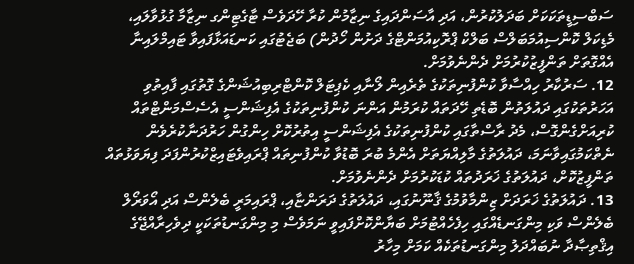ސަބްސިޑީތަކަކަށް ބަދަލުކުރުން، އަދި އާސަންދައިގެ ނިޒާމުން ކުރާ ހޭދަވެސް ޓާގެޓިންގ ނިޒާމާ ގުޅުވާލައި، މެޑިކަލް ކޮންސިއުމަބަލްސް ބަލްކް ޕްރޮކިއުމަންޓްގެ ދަށުން ހޯދުން) ބަޖެޓުގައި ކަނޑައަޅާފައިވާ ޓައިމްލައިނާ އެއްގޮތަށް ތަންފީޒުކުރުމަށް ދެންނެވުމަށް.
12. ސަރުކާރު ހިއްސާވާ ކުންފުނިތަކުގެ ތެރެއިން ލޯނާއި ކެޕިޓަލް ކޮންޓްރިބިއުޝަންގެ ގޮތުގައި ފާއިތުވި އަހަރުތަކުގައި ދައުލަތުން ބޮޑެތި ހޭދަތައް ކުރަމުން އަންނަ ކުންފުނިތަކުގެ އެފިޝަންސީ އެސެސްމަންޓްތައް ކުރިއަށްގެންގޮސް، މެދު ރާސްތާގައި ކުންފުނިތަކުގެ އެފިޝަންސީ އިތުރުކޮށް ހިންގުން ހަރުދަނާކުރެވެން ނެތްކަމުގައިވާނަމަ، ދައުލަތުގެ މާލިއްޔަތަށް އެންމެ ބުރަ ބޮޑުވާ ކުންފުނިތައް ޕްރައިވެޓައިޒްކުރުންފަދަ ފިޔަވަޅުތައް ތަންފީޒުކޮށް، ދައުލަތުގެ ޚަރަދުތައް ކުޑަކުރުމަށް ދެންނެވުމަށް.
13. ދައުލަތުގެ ޚަރަދަށް ޒިންމާވުމުގެ ޤާނޫނުގައި، ދައުލަތުގެ ދަރަންޏާއި، ޕްރައިމަރީ ބެލެންސް އަދި އޯވަރޯލް ބެލެންސް ވަކި މިންގަނޑެއްގައި ހިފެހެއްޓުމަށް ބަޔާންކޮށްފައިވީ ނަމަވެސް މި މިންގަނޑުތަކަކީ ދިވެހިރާއްޖޭގެ އިޤްތިޞާދާ ނުބައްދަލު މިންގަނޑުތަކެއް ކަމަށް މިހާރު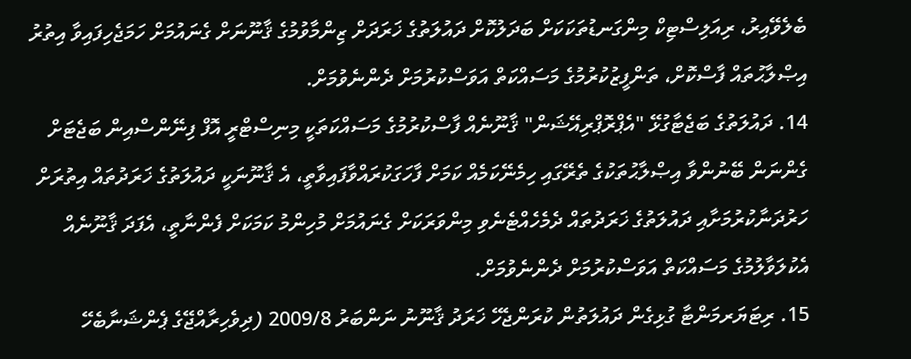ބެލެވޭއިރު، ރިއަލިސްޓިކް މިންގަނޑުތަކަކަށް ބަދަލުކޮށް ދައުލަތުގެ ޚަރަދަށް ޒިންމާވުމުގެ ޤާނޫނަށް ގެނައުމަށް ހަމަޖެހިފައިވާ އިތުރު އިޞްލާޙުތައް ފާސްކޮށް، ތަންފީޒުކުރުމުގެ މަސައްކަތް އަވަސްކުރުމަށް ދެންނެވުމަށް.
14. ދައުލަތުގެ ބަޖެޓާގުޅޭ "އެޕްރޮޕްރިއޭޝަން" ޤާނޫނެއް ފާސްކުރުމުގެ މަސައްކަތަކީ މިނިސްޓްރީ އޮފް ފިނޭންސްއިން ބަޖެޓަށް ގެންނަން ބޭނުންވާ އިޞްލާޙުތަކުގެ ތެރޭގައި ހިމެނޭކަމެއް ކަމަށް ފާހަގަކުރައްވާފައިވާތީ، އެ ޤާނޫނަކީ ދައުލަތުގެ ޚަރަދުތައް އިތުރަށް ހަރުދަނާކުރުމަށާއި ދައުލަތުގެ ޚަރަދުތައް ދެމެހެއްޓެނެވި މިންވަރަކަށް ގެނައުމަށް މުހިންމު ކަމަކަށް ފެންނާތީ، އެފަދަ ޤާނޫނެއް އެކުލަވާލުމުގެ މަސައްކަތް އަވަސްކުރުމަށް ދެންނެވުމަށް.
15. ރިޓަޔަރމަންޓާ ގުޅިގެން ދައުލަތުން ކުރަންޖެހޭ ޚަރަދު ޤާނޫނު ނަންބަރު 2009/8 (ދިވެހިރާއްޖޭގެ ޕެންޝަނާބެހޭ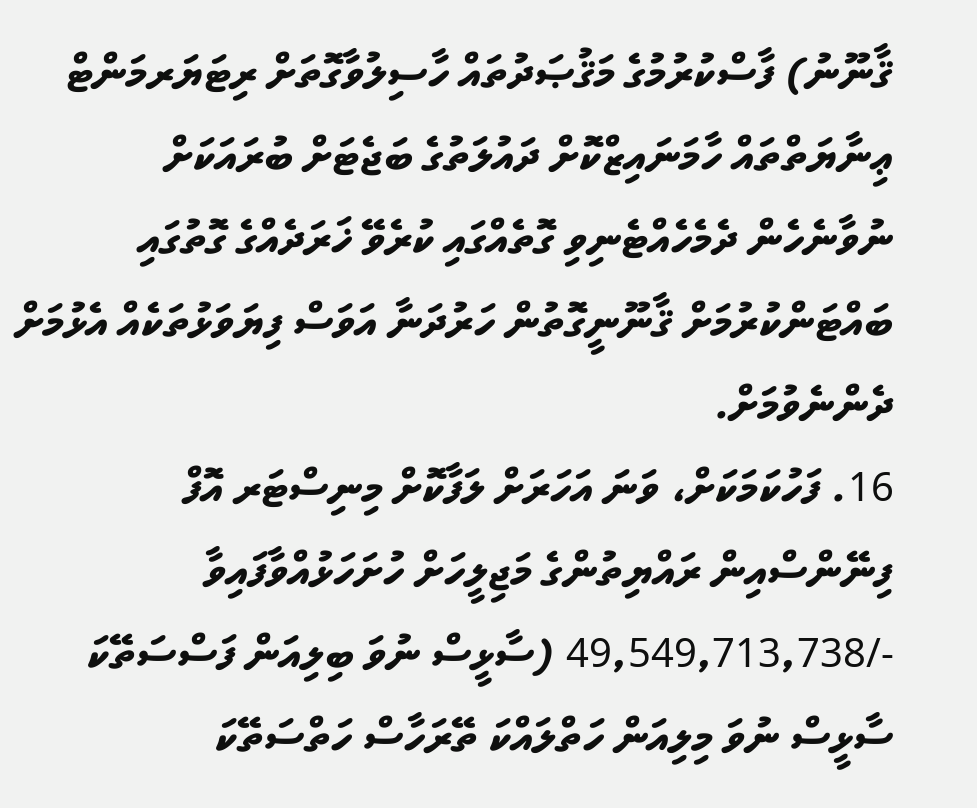ޤާނޫނު) ފާސްކުރުމުގެ މަޤުޞަދުތައް ހާސިލުވާގޮތަށް ރިޓަޔަރމަންޓް ޢިނާޔަތްތައް ހާމަނައިޒްކޮށް ދައުލަތުގެ ބަޖެޓަށް ބުރައަކަށް ނުވާނެހެން ދެމެހެއްޓެނިވި ގޮތެއްގައި ކުރެވޭ ޚަރަދެއްގެ ގޮތުގައި ބައްޓަންކުރުމަށް ޤާނޫނީގޮތުން ހަރުދަނާ އަވަސް ފިޔަވަޅުތަކެއް އެޅުމަށް ދެންނެވުމަށް.
16. ފަހުކަމަކަށް، ވަނަ އަހަރަށް ލަފާކޮށް މިނިސްޓަރ އޮފް ފިނޭންސްއިން ރައްޔިތުންގެ މަޖިލީހަށް ހުށަހަޅުއްވާފައިވާ
-/49,549,713,738 (ސާޅީސް ނުވަ ބިލިއަން ފަސްސަތޭކަ ސާޅީސް ނުވަ މިލިއަން ހަތްލައްކަ ތޭރަހާސް ހަތްސަތޭކަ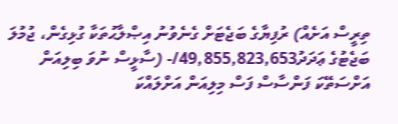ތިރީސް އަށެއް) ރުފިޔާގެ ބަޖެޓަށް ގެނެވުނު އިޞްލާޙުތަކާ ގުޅިގެން، ޖުމުލަ ބަޖެޓުގެ ޢަދަދު49,855,823,653/- (ސާޅީސް ނުވަ ބިލިއަން އަށްސަތޭކަ ފަންސާސް ފަސް މިލިއަން އަށްލައްކަ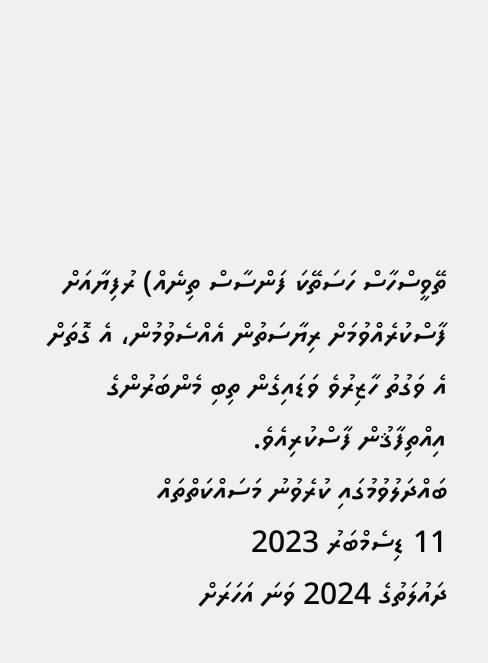ތޭވީސްހާސް ހަސަތޭކަ ފަންސާސް ތިނެއް) ރުފިޔާއަށް ފާސްކުރެއްވުމަށް ރިޔާސަތުން އެއްސެވުމުން، އެ ގޮތަށް އެ ވަގުތު ހާޒިރުވެ ވަޑައިގެން ތިބި މެންބަރުންގެ އިއްތިފާޤުން ފާސްކުރިއެވެ.
ބައްދަލުވުމުގައި ކުރެވުނު މަސައްކަތްތައް
11 ޑިސެމްބަރު 2023
ދައުލަތުގެ 2024 ވަނަ އަހަރަށް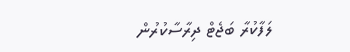ލަފާކުރާ ބަޖެޓް ދިރާސާކުރުން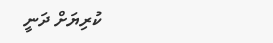ކުރިޔަށް ދަނީ